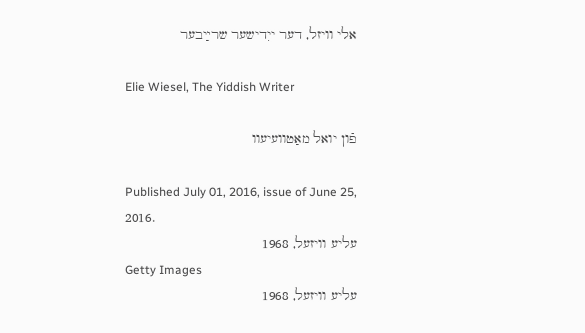אלי וויזל, דער ייִדישער שרײַבער

Elie Wiesel, The Yiddish Writer

פֿון יואל מאַטוועיעוו

Published July 01, 2016, issue of June 25, 2016.
עליע וויזעל, 1968
Getty Images
עליע וויזעל, 1968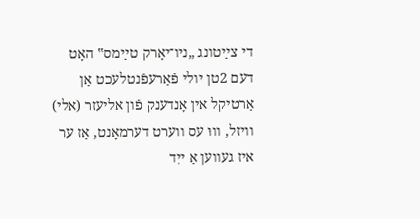די צײַטונג „ניו־יאָרק טײַמס‟ האָט דעם 2טן יולי פֿאַרעפֿנטלעכט אַן אַרטיקל אין אָנדענק פֿון אליעזר (אלי) וויזל, וווּ עס ווערט דערמאָנט, אַז ער איז געווען אַ ייִד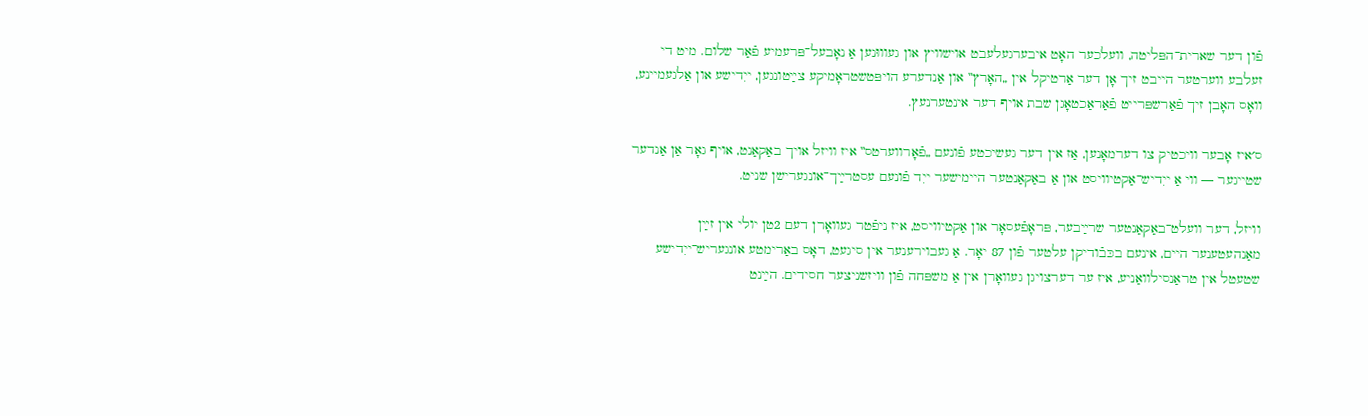פֿון דער שארית־הפּליטה, וועלכער האָט איבערגעלעבט אוישוויץ און געוווּנען אַ נאָבעל־פּרעמיע פֿאַר שלום. מיט די זעלבע ווערטער הייבט זיך אָן דער אַרטיקל אין „האָרץ‟ און אַנדערע הויפּטשטראָמיקע צײַטונגען, ייִדישע און אַלגעמיינע, וואָס האָבן זיך פֿאַרשפּרייט פֿאַראַכטאָגן שבת אויף דער אינטערנעץ.

ס׳איז אָבער וויכטיק צו דערמאָנען, אַז אין דער געשיכטע פֿונעם „פֿאָרווערטס‟ איז וויזל אויך באַקאַנט, אויף גאָר אַן אַנדער שטייגער — ווי אַ ייִדיש־אַקטיוויסט און אַ באַקאַנטער היימישער ייִד פֿונעם עסטרײַך־אונגערישן שניט.

וויזל, דער וועלט־באַקאַנטער שרײַבער, פּראָפֿעסאָר און אַקטיוויסט, איז ניפֿטר געוואָרן דעם 2טן יולי אין זײַן מאַנהעטענער היים, אינעם בכּבֿודיקן עלטער פֿון 87 יאָר. אַ געבוירענער אין סיגעט, דאָס באַרימטע אונגעריש־ייִדישע שטעטל אין טראַנסילוואַניע, איז ער דערצויגן געוואָרן אין אַ משפּחה פֿון וויזשניצער חסידים. הײַנט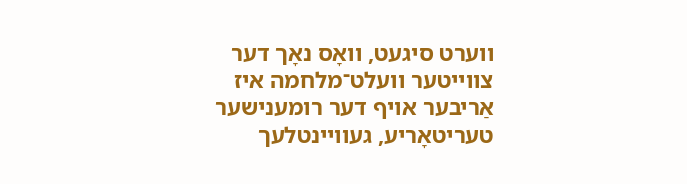ווערט סיגעט, וואָס נאָך דער צווייטער וועלט־מלחמה איז אַריבער אויף דער רומענישער טעריטאָריע, געוויינטלעך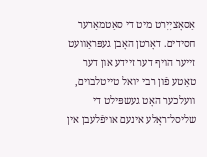אַסאָציִיִרט מיט די סאַטמאַרער חסידים. דאָרטן האָבן געפּראַוועט זייער הויף דער זיידע און דער טאַטע פֿון רבי יואל טייטלבוים, וועלכער האָט געשפּילט די שליסל־ראָלע אינעם אויפֿלעבן אין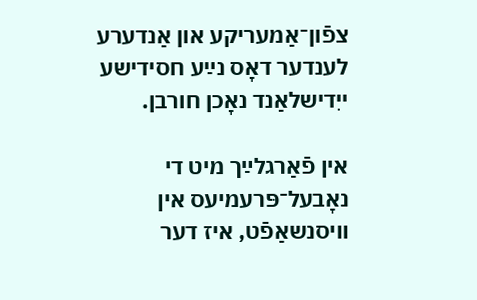צפֿון־אַמעריקע און אַנדערע לענדער דאָס נײַע חסידישע ייִדישלאַנד נאָכן חורבן.

אין פֿאַרגלײַך מיט די נאָבעל־פּרעמיעס אין וויסנשאַפֿט, איז דער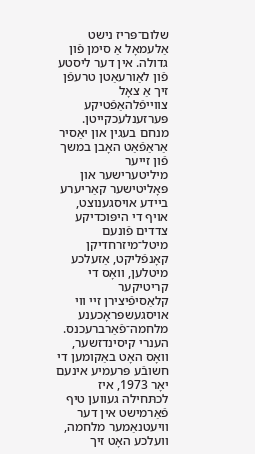שלום־פּריז נישט אַלעמאָל אַ סימן פֿון גדולה. אין דער ליסטע פֿון לאַורעאַטן טרעפֿן זיך אַ צאָל צווייפֿלהאַפֿטיקע פּערזענלעכקייטן. מנחם בעגין און יאַסיר אַראַפֿאַט האָבן במשך פֿון זייער מיליטערישער און פּאָליטישער קאַריערע ביידע אויסגענוצט, אויף די היפּוכדיקע צדדים פֿונעם מיטל־מיזרחדיקן קאָנפֿליקט, אַזעלכע מיטלען, וואָס די קריטיקער קלאַסיפֿיצירן זיי ווי אויסגעשפּראָכענע מלחמה־פֿאַרברעכנס. הענרי קיסינדזשער, וואָס האָט באַקומען די חשובֿע פּרעמיע אינעם יאָר 1973, איז לכתּחילה געווען טיף פֿאַרמישט אין דער וויעטנאַמער מלחמה, וועלכע האָט זיך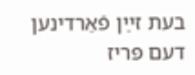בעת זײַן פֿאַרדינען דעם פּריז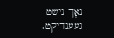נאָך נישט געענדיקט.